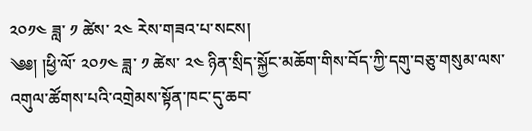༢༠༡༤ ཟླ་ ༡ ཚེས་ ༢༤ རེས་གཟའ་པ་སངས།
༄༅། །ཕྱི་ལོ་ ༢༠༡༤ ཟླ་ ༡ ཚེས་ ༢༤ ཉིན་སྲིད་སྐྱོང་མཆོག་གིས་བོད་ཀྱི་དགུ་བཅུ་གསུམ་ལས་འགུལ་ཚོགས་པའི་འགྲེམས་སྟོན་ཁང་དུ་ཆབ་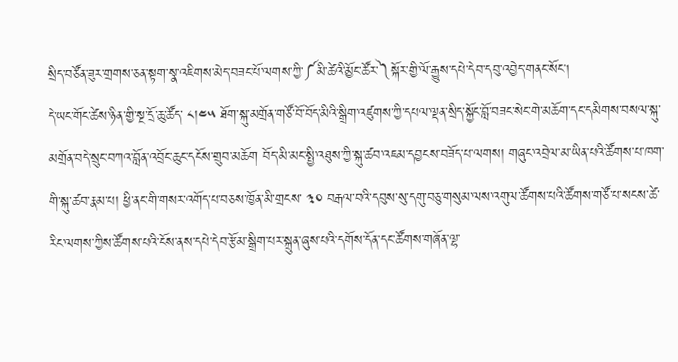སྲིད་བཙོན་ཟུར་གྲགས་ཅན་སྟག་སྣ་འཇིགས་མེད་བཟང་པོ་ལགས་ཀྱི་༼མི་ཚེའི་མྱོང་ཚོར་༽སྐོར་གྱི་ལོ་རྒྱུས་དཔེ་དེབ་དབུ་འབྱེད་གནང་སོང།
དེ་ཡང་གོང་ཚེས་ཉིན་གྱི་སྔ་དྲོ་ཆུ་ཚོད་ ༨།༤༥ ཐོག་སྐུ་མགྲོན་གཙོ་བོ་བོད་མིའི་སྒྲིག་འཛུགས་ཀྱི་དཔལ་ལྡན་སྲིད་སྐྱོང་བློ་བཟང་སེང་གེ་མཆོག་དང་དམིགས་བསལ་སྐུ་མགྲོན་བདེ་སྲུང་བཀའ་བློན་འབྲོང་ཆུང་དངོས་གྲུབ་མཆོག བོད་མི་མང་སྤྱི་འཐུས་ཀྱི་སྐུ་ཚབ་འཇམ་དབྱངས་བཟོད་པ་ལགས། གཞུང་འབྲེལ་མ་ཡིན་པའི་ཚོགས་པ་ཁག་གི་སྐུ་ཚབ་རྣམ་པ། ཕྱི་ནང་གི་གསར་འགོད་པ་བཅས་ཁྱོན་མི་གྲངས་ ༣༠ བརྒལ་བའི་དབུས་སུ་དགུ་བཅུ་གསུམ་ལས་འགུལ་ཚོགས་པའི་ཚོགས་གཙོ་པ་སངས་ཚེ་རིང་ལགས་ཀྱིས་ཚོགས་པའི་ངོས་ནས་དཔེ་དེབ་རྩོམ་སྒྲིག་པར་སྐྲུན་ཞུས་པའི་དགོས་དོན་དང་ཚོགས་གཞོན་ལྷ་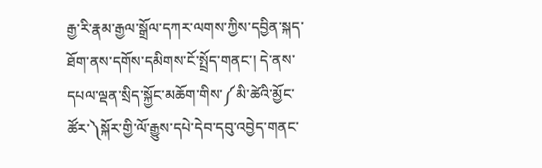རྒྱ་རི་རྣམ་རྒྱལ་སྒྲོལ་དཀར་ལགས་ཀྱིས་དབྱིན་སྐད་ཐོག་ནས་དགོས་དམིགས་ངོ་སྤྲོད་གནང་། དེ་ནས་དཔལ་ལྡན་སྲིད་སྐྱོང་མཆོག་གིས་༼མི་ཚེའི་མྱོང་ཚོར་༽སྐོར་གྱི་ལོ་རྒྱུས་དཔེ་དེབ་དབུ་འབྱེད་གནང་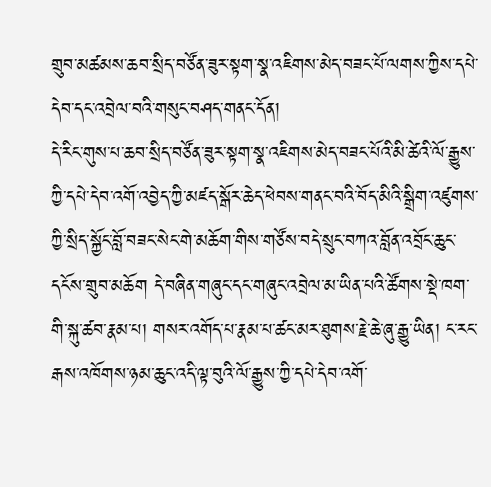གྲུབ་མཚམས་ཆབ་སྲིད་བཙོན་ཟུར་སྟག་སྣ་འཇིགས་མེད་བཟང་པོ་ལགས་ཀྱིས་དཔེ་དེབ་དང་འབྲེལ་བའི་གསུང་བཤད་གནང་དོན།
དེ་རིང་གུས་པ་ཆབ་སྲིད་བཙོན་ཟུར་སྟག་སྣ་འཇིགས་མེད་བཟང་པོའི་མི་ཚེའི་ལོ་རྒྱུས་ཀྱི་དཔེ་དེབ་འགོ་འབྱེད་ཀྱི་མཛད་སྒོར་ཆེད་ཕེབས་གནང་བའི་བོད་མིའི་སྒྲིག་འཛུགས་ཀྱི་སྲིད་སྐྱོང་བློ་བཟང་སེང་གེ་མཆོག་གིས་གཙོས་བདེ་སྲུང་བཀའ་བློན་འབྲོང་ཆུང་དངོས་གྲུབ་མཆོག དེ་བཞིན་གཞུང་དང་གཞུང་འབྲེལ་མ་ཡིན་པའི་ཚོགས་སྡེ་ཁག་གི་སྐུ་ཚབ་རྣམ་པ། གསར་འགོད་པ་རྣམ་པ་ཚང་མར་ཐུགས་རྗེ་ཆེ་ཞུ་རྒྱུ་ཡིན། ང་རང་རྒས་འཁོགས་ཉམ་ཆུང་འདི་ལྟ་བུའི་ལོ་རྒྱུས་ཀྱི་དཔེ་དེབ་འགོ་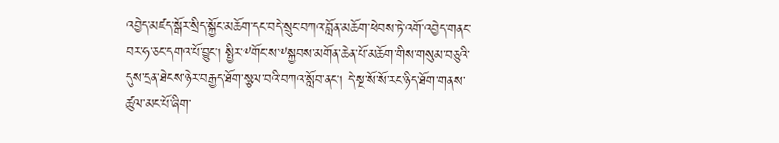འབྱེད་མཛད་སྒོར་སྲིད་སྐྱོང་མཆོག་དང་བདེ་སྲུང་བཀའ་བློན་མཆོག་ཕེབས་ཏེ་འགོ་འབྱེད་གནང་བར་ཧ་ཅང་དགའ་པོ་བྱུང། སྤྱིར་༸གོང་ས་༸སྐྱབས་མགོན་ཆེན་པོ་མཆོག་གིས་གསུམ་བཅུའི་དུས་དྲན་ཐེངས་ཉེར་བརྒྱད་ཐོག་སྩལ་བའི་བཀའ་སློབ་ནང། དེ་སྔ་སོ་སོ་རང་ཉིད་ཐོག་གནས་ཚུལ་མང་པོ་ཞིག་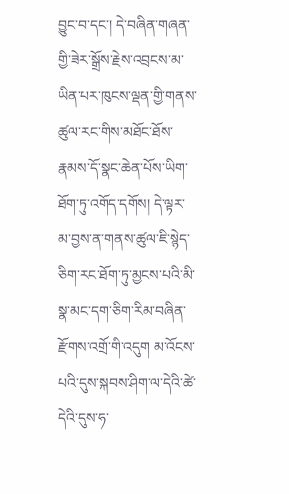བྱུང་བ་དང་། དེ་བཞིན་གཞན་གྱི་ཟེར་སྒྲོས་རྗེས་འབྲངས་མ་ཡིན་པར་ཁུངས་ལྡན་གྱི་གནས་ཚུལ་རང་གིས་མཐོང་ཐོས་རྣམས་དོ་སྣང་ཆེན་པོས་ཡིག་ཐོག་ཏུ་འགོད་དགོས། དེ་ལྟར་མ་བྱས་ན་གནས་ཚུལ་ཇི་སྙེད་ཅིག་རང་ཐོག་ཏུ་མྱངས་པའི་མི་སྣ་མང་དག་ཅིག་རིམ་བཞིན་རྫོགས་འགྲོ་གི་འདུག མ་འོངས་པའི་དུས་སྐབས་ཤིག་ལ་དེའི་ཚེ་དེའི་དུས་ཧ་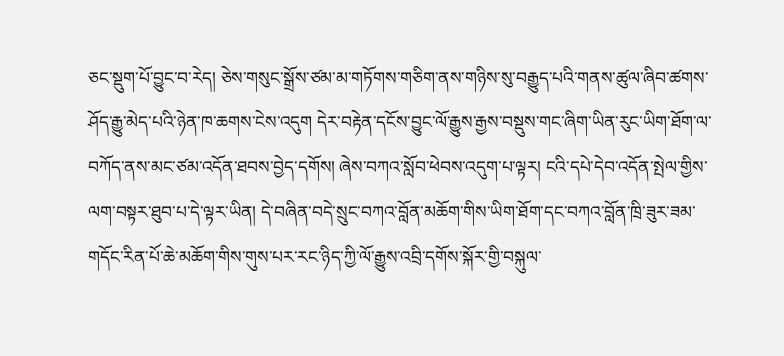ཅང་སྡུག་པོ་བྱུང་བ་རེད། ཅེས་གསུང་སྒྲོས་ཙམ་མ་གཏོགས་གཅིག་ནས་གཉིས་སུ་བརྒྱུད་པའི་གནས་ཚུལ་ཞིབ་ཚགས་ཤོད་རྒྱུ་མེད་པའི་ཉེན་ཁ་ཆགས་ངེས་འདུག དེར་བརྟེན་དངོས་བྱུང་ལོ་རྒྱུས་རྒྱས་བསྡུས་གང་ཞིག་ཡིན་རུང་ཡིག་ཐོག་ལ་བཀོད་ནས་མང་ཙམ་འདོན་ཐབས་བྱེད་དགོས། ཞེས་བཀའ་སློབ་ཕེབས་འདུག་པ་ལྟར། ངའི་དཔེ་དེབ་འདོན་སྤེལ་གྱིས་ལག་བསྟར་ཐུབ་པ་དེ་ལྟར་ཡིན། དེ་བཞིན་བདེ་སྲུང་བཀའ་བློན་མཆོག་གིས་ཡིག་ཐོག་དང་བཀའ་བློན་ཁྲི་ཟུར་ཟམ་གདོང་རིན་པོ་ཆེ་མཆོག་གིས་གུས་པར་རང་ཉིད་ཀྱི་ལོ་རྒྱུས་འབྲི་དགོས་སྐོར་གྱི་བསྐུལ་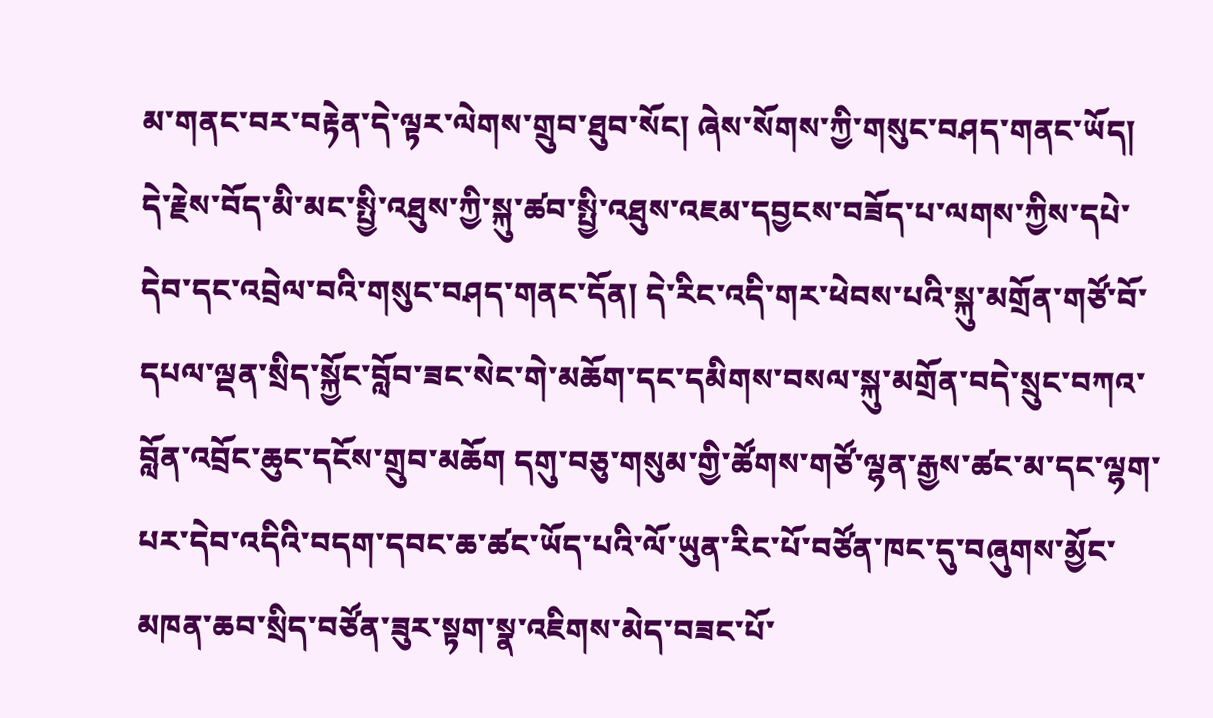མ་གནང་བར་བརྟེན་དེ་ལྟར་ལེགས་གྲུབ་ཐུབ་སོང། ཞེས་སོགས་ཀྱི་གསུང་བཤད་གནང་ཡོད།
དེ་རྗེས་བོད་མི་མང་སྤྱི་འཐུས་ཀྱི་སྐུ་ཚབ་སྤྱི་འཐུས་འཇམ་དབྱངས་བཟོད་པ་ལགས་ཀྱིས་དཔེ་དེབ་དང་འབྲེལ་བའི་གསུང་བཤད་གནང་དོན། དེ་རིང་འདི་གར་ཕེབས་པའི་སྐུ་མགྲོན་གཙོ་བོ་དཔལ་ལྡན་སྲིད་སྐྱོང་བློབ་ཟང་སེང་གེ་མཆོག་དང་དམིགས་བསལ་སྐུ་མགྲོན་བདེ་སྲུང་བཀའ་བློན་འབྲོང་ཆུང་དངོས་གྲུབ་མཆོག དགུ་བཅུ་གསུམ་གྱི་ཚོགས་གཙོ་ལྷན་རྒྱས་ཚང་མ་དང་ལྷག་པར་དེབ་འདིའི་བདག་དབང་ཆ་ཚང་ཡོད་པའི་ལོ་ཡུན་རིང་པོ་བཙོན་ཁང་དུ་བཞུགས་མྱོང་མཁན་ཆབ་སྲིད་བཙོན་ཟུར་སྟག་སྣ་འཇིགས་མེད་བཟང་པོ་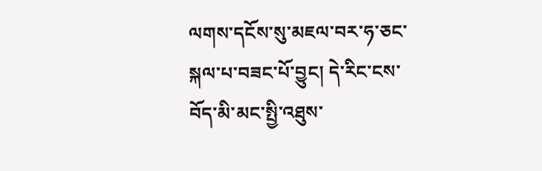ལགས་དངོས་སུ་མཇལ་བར་ཧ་ཅང་སྐལ་པ་བཟང་པོ་བྱུང། དེ་རིང་ངས་བོད་མི་མང་སྤྱི་འཐུས་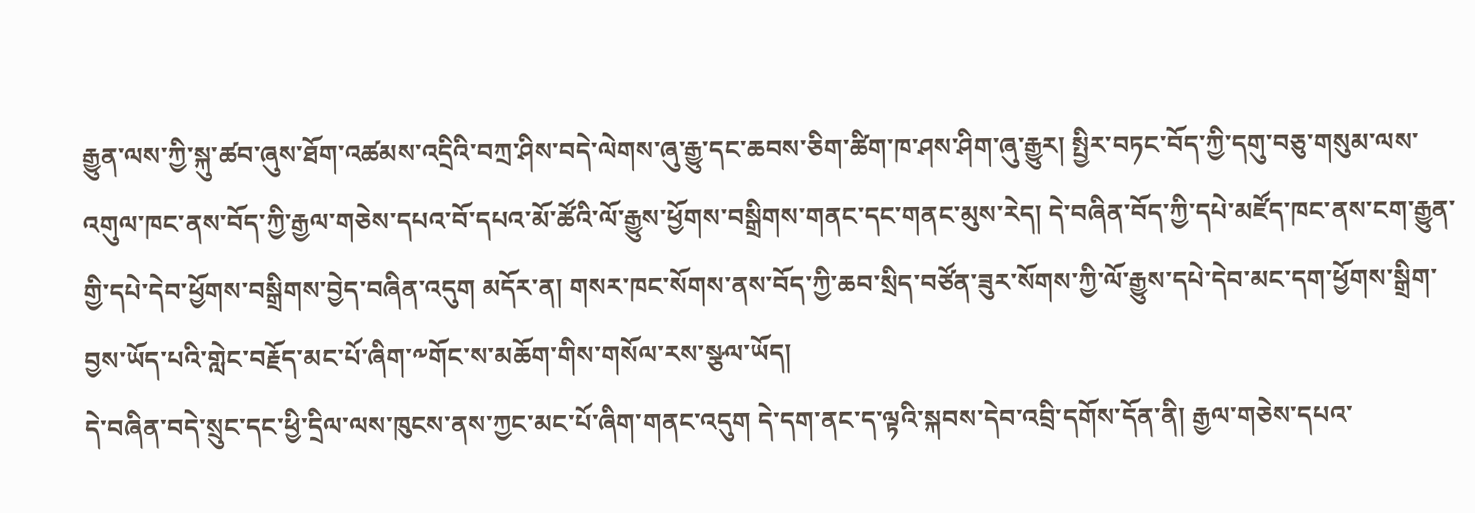རྒྱུན་ལས་ཀྱི་སྐུ་ཚབ་ཞུས་ཐོག་འཚམས་འདྲིའི་བཀྲ་ཤིས་བདེ་ལེགས་ཞུ་རྒྱུ་དང་ཆབས་ཅིག་ཚིག་ཁ་ཤས་ཤིག་ཞུ་རྒྱུར། སྤྱིར་བཏང་བོད་ཀྱི་དགུ་བཅུ་གསུམ་ལས་འགུལ་ཁང་ནས་བོད་ཀྱི་རྒྱལ་གཅེས་དཔའ་བོ་དཔའ་མོ་ཚོའི་ལོ་རྒྱུས་ཕྱོགས་བསྒྲིགས་གནང་དང་གནང་མུས་རེད། དེ་བཞིན་བོད་ཀྱི་དཔེ་མཛོད་ཁང་ནས་ངག་རྒྱུན་གྱི་དཔེ་དེབ་ཕྱོགས་བསྒྲིགས་བྱེད་བཞིན་འདུག མདོར་ན། གསར་ཁང་སོགས་ནས་བོད་ཀྱི་ཆབ་སྲིད་བཙོན་ཟུར་སོགས་ཀྱི་ལོ་རྒྱུས་དཔེ་དེབ་མང་དག་ཕྱོགས་སྒྲིག་བྱས་ཡོད་པའི་གླེང་བརྗོད་མང་པོ་ཞིག་༸གོང་ས་མཆོག་གིས་གསོལ་རས་སྩལ་ཡོད།
དེ་བཞིན་བདེ་སྲུང་དང་ཕྱི་དྲིལ་ལས་ཁུངས་ནས་ཀྱང་མང་པོ་ཞིག་གནང་འདུག དེ་དག་ནང་ད་ལྟའི་སྐབས་དེབ་འབྲི་དགོས་དོན་ནི། རྒྱལ་གཅེས་དཔའ་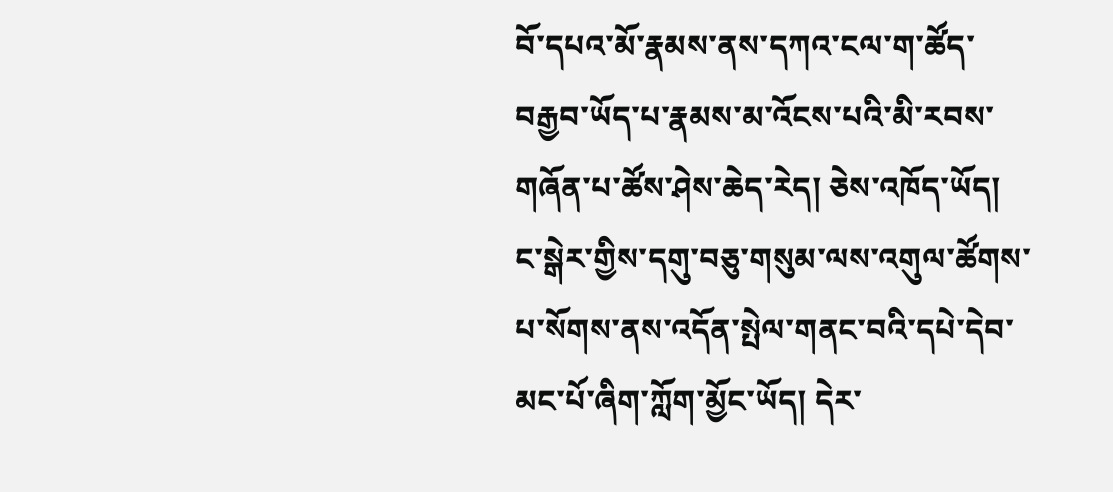བོ་དཔའ་མོ་རྣམས་ནས་དཀའ་ངལ་ག་ཚོད་བརྒྱབ་ཡོད་པ་རྣམས་མ་འོངས་པའི་མི་རབས་གཞོན་པ་ཚོས་ཤེས་ཆེད་རེད། ཅེས་འཁོད་ཡོད། ང་སྒེར་གྱིས་དགུ་བཅུ་གསུམ་ལས་འགུལ་ཚོགས་པ་སོགས་ནས་འདོན་སྤེལ་གནང་བའི་དཔེ་དེབ་མང་པོ་ཞིག་ཀློག་མྱོང་ཡོད། དེར་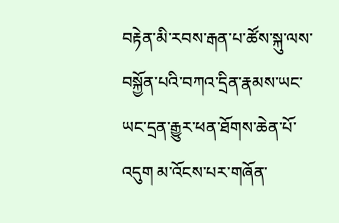བརྟེན་མི་རབས་རྒན་པ་ཚོས་སྐུ་ལས་བསྐྱོན་པའི་བཀའ་དྲིན་རྣམས་ཡང་ཡང་དྲན་རྒྱུར་ཕན་ཐོགས་ཆེན་པོ་འདུག མ་འོངས་པར་གཞོན་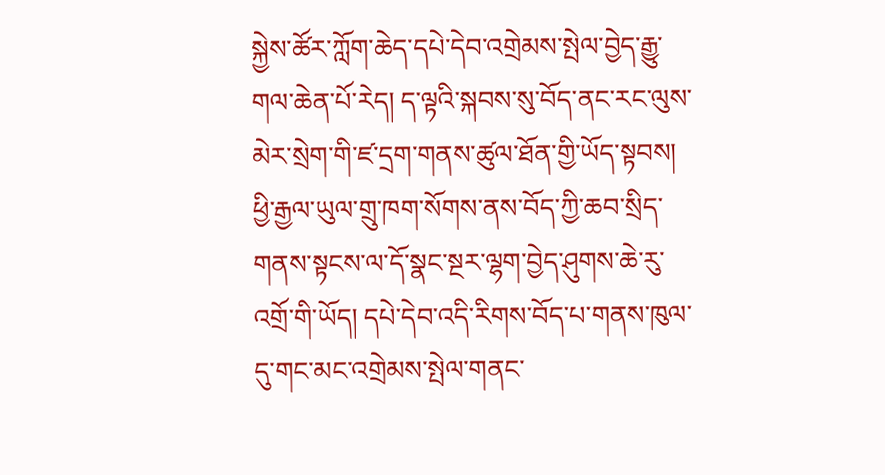སྐྱེས་ཚོར་ཀློག་ཆེད་དཔེ་དེབ་འགྲེམས་སྤེལ་བྱེད་རྒྱུ་གལ་ཆེན་པོ་རེད། ད་ལྟའི་སྐབས་སུ་བོད་ནང་རང་ལུས་མེར་སྲེག་གི་ཛ་དྲག་གནས་ཚུལ་ཐོན་གྱི་ཡོད་སྟབས། ཕྱི་རྒྱལ་ཡུལ་གྲུ་ཁག་སོགས་ནས་བོད་ཀྱི་ཆབ་སྲིད་གནས་སྟངས་ལ་དོ་སྣང་སྔར་ལྷག་བྱེད་ཤུགས་ཆེ་རུ་འགྲོ་གི་ཡོད། དཔེ་དེབ་འདི་རིགས་བོད་པ་གནས་ཁུལ་དུ་གང་མང་འགྲེམས་སྤེལ་གནང་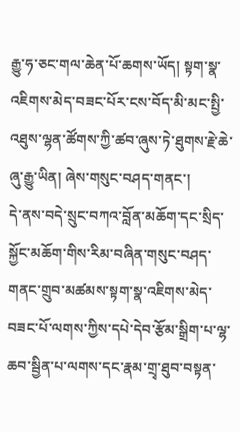རྒྱུ་ཧ་ཅང་གལ་ཆེན་པོ་ཆགས་ཡོད། སྟག་སྣ་འཇིགས་མེད་བཟང་པོར་ངས་བོད་མི་མང་སྤྱི་འཐུས་ལྷན་ཚོགས་ཀྱི་ཚབ་ཞུས་ཏེ་ཐུགས་རྗེ་ཆེ་ཞུ་རྒྱུ་ཡིན། ཞེས་གསུང་བཤད་གནང་།
དེ་ནས་བདེ་སྲུང་བཀའ་བློན་མཆོག་དང་སྲིད་སྐྱོང་མཆོག་གིས་རིམ་བཞིན་གསུང་བཤད་གནང་གྲུབ་མཚམས་སྟག་སྣ་འཇིགས་མེད་བཟང་པོ་ལགས་ཀྱིས་དཔེ་དེབ་རྩོམ་སྒྲིག་པ་ལྷ་ཆབ་སྦྱིན་པ་ལགས་དང་རྣམ་གྲྭ་ཐུབ་བསྟན་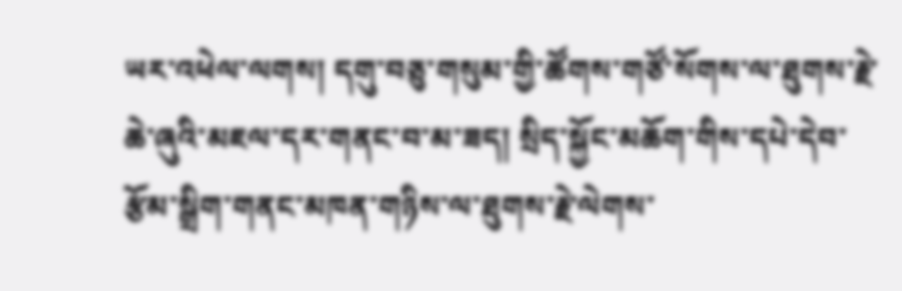ཡར་འཕེལ་ལགས། དགུ་བཅུ་གསུམ་གྱི་ཚོགས་གཙོ་སོགས་ལ་ཐུགས་རྗེ་ཆེ་ཞུའི་མཇལ་དར་གནང་བ་མ་ཟད། སྲིད་སྐྱོང་མཆོག་གིས་དཔེ་དེབ་རྩོམ་སྒྲིག་གནང་མཁན་གཉིས་ལ་ཐུགས་རྗེ་ལེགས་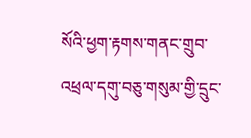སོའི་ཕྱག་རྟགས་གནང་གྲུབ་འཕྲལ་དགུ་བཅུ་གསུམ་གྱི་དྲུང་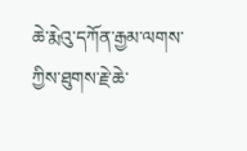ཆེ་རྨེའུ་དཀོན་རྒྱམ་ལགས་ཀྱིས་ཐུགས་རྗེ་ཆེ་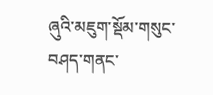ཞུའི་མཇུག་སྡོམ་གསུང་བཤད་གནང་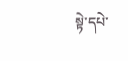སྟེ་དཔེ་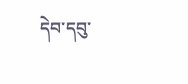དེབ་དབུ་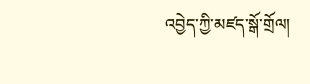འབྱེད་ཀྱི་མཛད་སྒོ་གྲོལ།